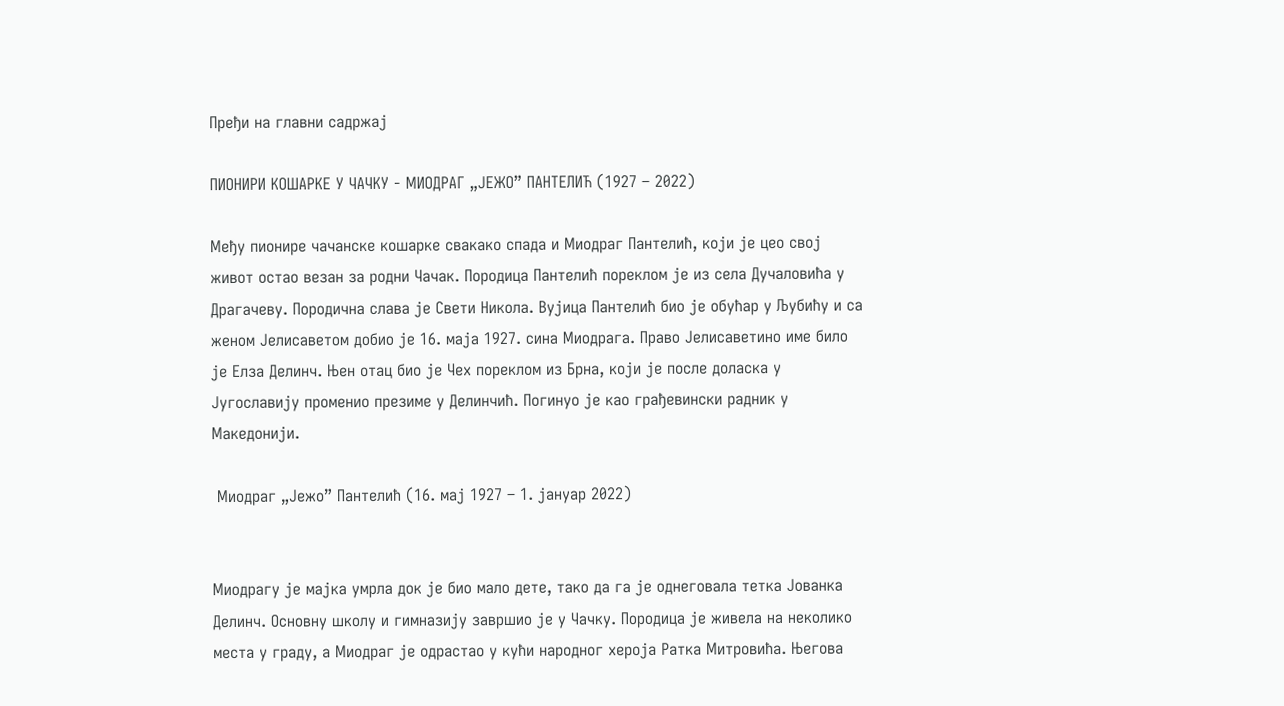Пређи на главни садржај

ПИОНИРИ КОШАРКЕ У ЧАЧКУ - МИОДРАГ „ЈЕЖО” ПАНТЕЛИЋ (1927 – 2022)

Међу пионире чачанске кошарке свакако спада и Миодраг Пантелић, који је цео свој живот остао везан за родни Чачак. Породица Пантелић пореклом је из села Дучаловића у Драгачеву. Породична слава је Свети Никола. Вујица Пантелић био је обућар у Љубићу и са женом Јелисаветом добио је 16. маја 1927. сина Миодрага. Право Јелисаветино име било је Елза Делинч. Њен отац био је Чех пореклом из Брна, који је после доласка у Југославију променио презиме у Делинчић. Погинуо је као грађевински радник у Македонији.

 Миодраг „Јежо” Пантелић (16. мај 1927 – 1. јануар 2022)


Миодрагу је мајка умрла док је био мало дете, тако да га је однеговала тетка Јованка Делинч. Основну школу и гимназију завршио је у Чачку. Породица је живела на неколико места у граду, а Миодраг је одрастао у кући народног хероја Ратка Митровића. Његова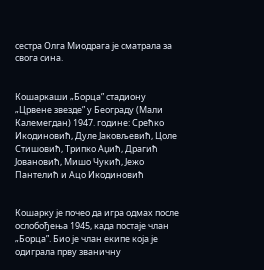сестра Олга Миодрага је сматрала за свога сина.


Кошаркаши „Борца” стадиону „Црвене звезде” у Београду (Мали Калемегдан) 1947. године: Срећко Икодиновић, Дуле Јаковљевић, Цоле Стишовић, Трипко Аџић, Драгић Јовановић, Мишо Чукић, Јежо Пантелић и Ацо Икодиновић


Кошарку је почео да игра одмах после ослобођења 1945, када постаје члан „Борца”. Био је члан екипе која је одиграла прву званичну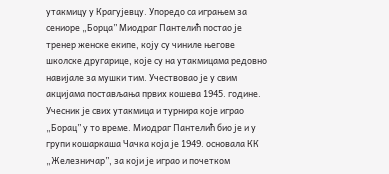утакмицу у Крагујевцу. Упоредо са играњем за сениоре „Борца” Миодраг Пантелић постао је тренер женске екипе, коју су чиниле његове школске другарице, које су на утакмицама редовно навијале за мушки тим. Учествовао је у свим акцијама постављања првих кошева 1945. године. Учесник је свих утакмица и турнира које играо „Борац” у то време. Миодраг Пантелић био је и у групи кошаркаша Чачка која је 1949. основала КК „Железничар”, за који је играо и почетком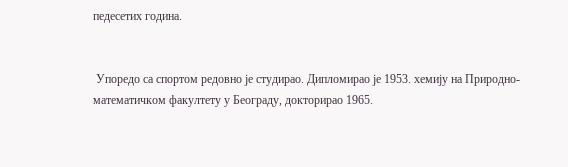педесетих година.


 Упоредо са спортом редовно је студирао. Дипломирао је 1953. хемију на Природно-математичком факултету у Београду, докторирао 1965.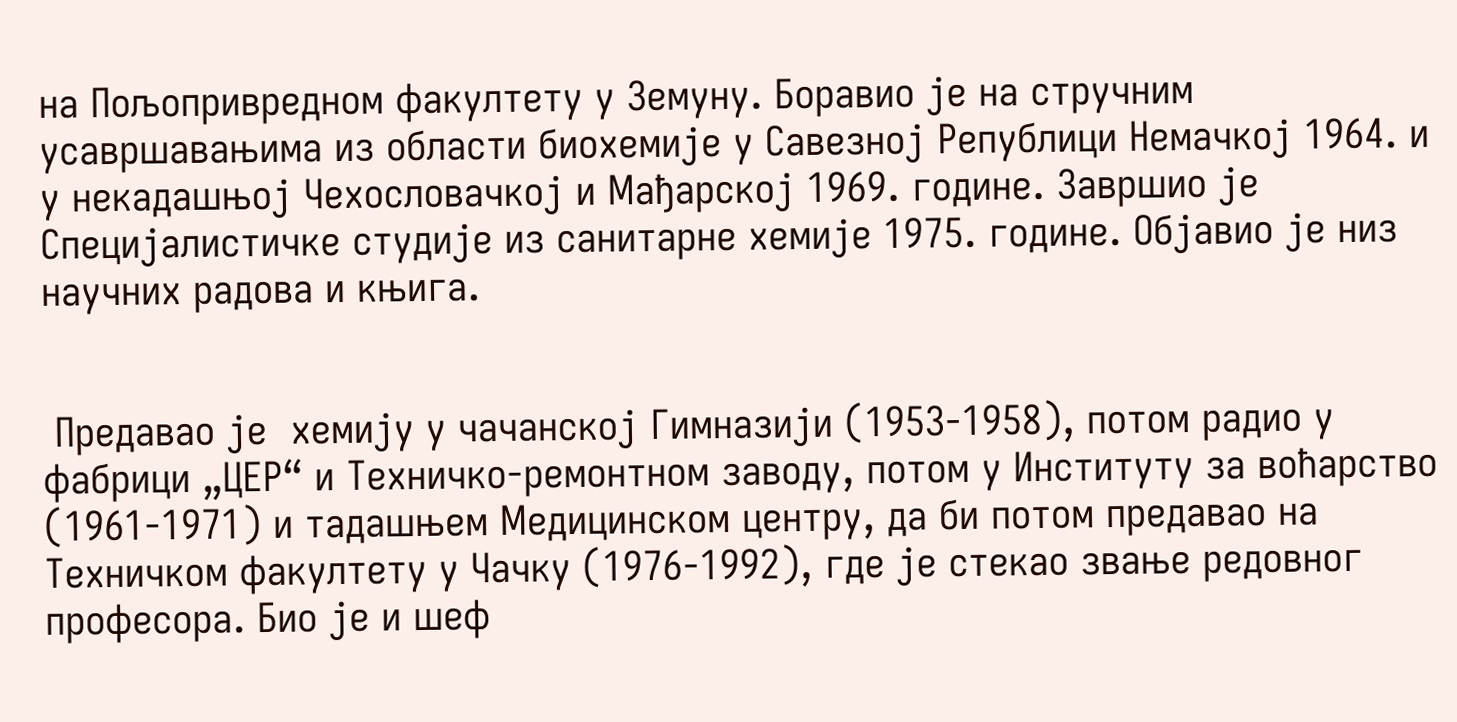на Пољопривредном факултету у Земуну. Боравио је на стручним усавршавањима из области биохемије у Савезној Републици Немачкој 1964. и  у некадашњој Чехословачкој и Мађарској 1969. године. Завршио је Специјалистичке студије из санитарне хемије 1975. године. Објавио је низ научних радова и књига.


 Предавао је  хемију у чачанској Гимназији (1953-1958), потом радио у фабрици „ЦЕР“ и Техничко-ремонтном заводу, потом у Институту за воћарство (1961-1971) и тадашњем Медицинском центру, да би потом предавао на Техничком факултету у Чачку (1976-1992), где је стекао звање редовног професора. Био је и шеф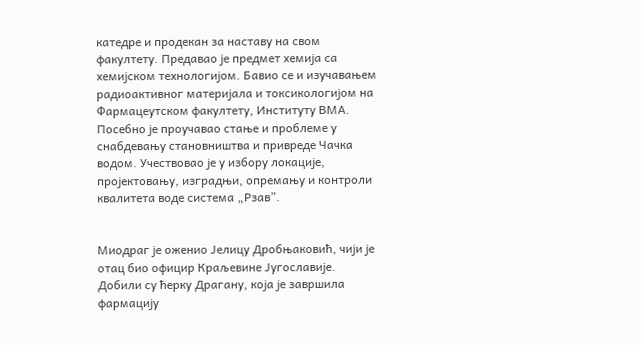катедре и продекан за наставу на свом факултету. Предавао је предмет хемија са хемијском технологијом. Бавио се и изучавањем радиоактивног материјала и токсикологијом на Фармацеутском факултету, Институту ВМА. Посебно је проучавао стање и проблеме у снабдевању становништва и привреде Чачка водом. Учествовао је у избору локације, пројектовању, изградњи, опремању и контроли квалитета воде система „Рзав”.


Миодраг је оженио Јелицу Дробњаковић, чији је отац био официр Краљевине Југославије. Добили су ћерку Драгану, која је завршила фармацију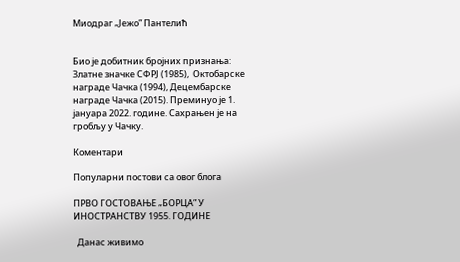Миодраг „Јежо” Пантелић


Био је добитник бројних признања: Златне значке СФРЈ (1985),  Октобарске награде Чачка (1994), Децембарске награде Чачка (2015). Преминуо је 1. јануара 2022. године. Сахрањен је на гробљу у Чачку.

Коментари

Популарни постови са овог блога

ПРВО ГОСТОВАЊЕ „БОРЦА” У ИНОСТРАНСТВУ 1955. ГОДИНЕ

  Данас живимо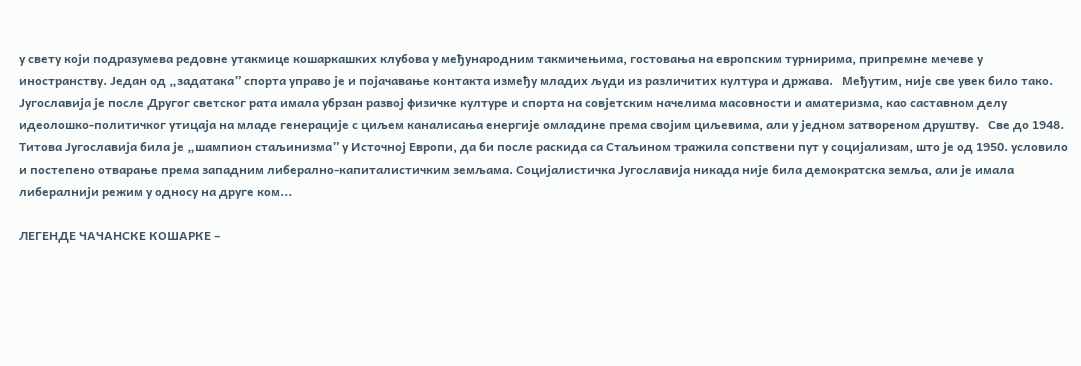у свету који подразумева редовне утакмице кошаркашких клубова у међународним такмичењима, гостовања на европским турнирима, припремне мечеве у иностранству. Један од „задатака” спорта управо је и појачавање контакта између младих људи из различитих култура и држава.   Међутим, није све увек било тако. Југославија је после Другог светског рата имала убрзан развој физичке културе и спорта на совјетским начелима масовности и аматеризма, као саставном делу идеолошко-политичког утицаја на младе генерације с циљем каналисања енергије омладине према својим циљевима, али у једном затвореном друштву.   Све до 1948. Титова Југославија била је „шампион стаљинизма” у Источној Европи, да би после раскида са Стаљином тражила сопствени пут у социјализам, што је од 1950. условило и постепено отварање према западним либерално-капиталистичким земљама. Социјалистичка Југославија никада није била демократска земља, али је имала либералнији режим у односу на друге ком...

ЛЕГЕНДЕ ЧАЧАНСКЕ КОШАРКЕ –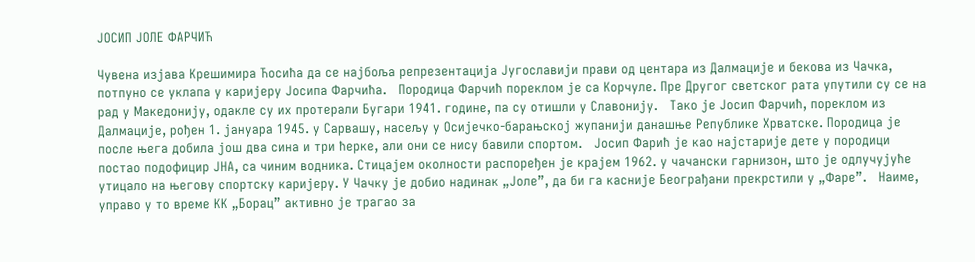ЈОСИП ЈОЛЕ ФАРЧИЋ

Чувена изјава Крешимира Ћосића да се најбоља репрезентација Југославији прави од центара из Далмације и бекова из Чачка, потпуно се уклапа у каријеру Јосипа Фарчића.   Породица Фарчић пореклом је са Корчуле. Пре Другог светског рата упутили су се на рад у Македонију, одакле су их протерали Бугари 1941. године, па су отишли у Славонију.   Тако је Јосип Фарчић, пореклом из Далмације, рођен 1. јануара 1945. у Сарвашу, насељу у Осијечко-барањској жупанији данашње Републике Хрватске. Породица је после њега добила још два сина и три ћерке, али они се нису бавили спортом.   Јосип Фарић је као најстарије дете у породици постао подофицир ЈНА, са чиним водника. Стицајем околности распоређен је крајем 1962. у чачански гарнизон, што је одлучујуће утицало на његову спортску каријеру. У Чачку је добио надинак „Јоле”, да би га касније Београђани прекрстили у „Фаре”.   Наиме, управо у то време КК „Борац” активно је трагао за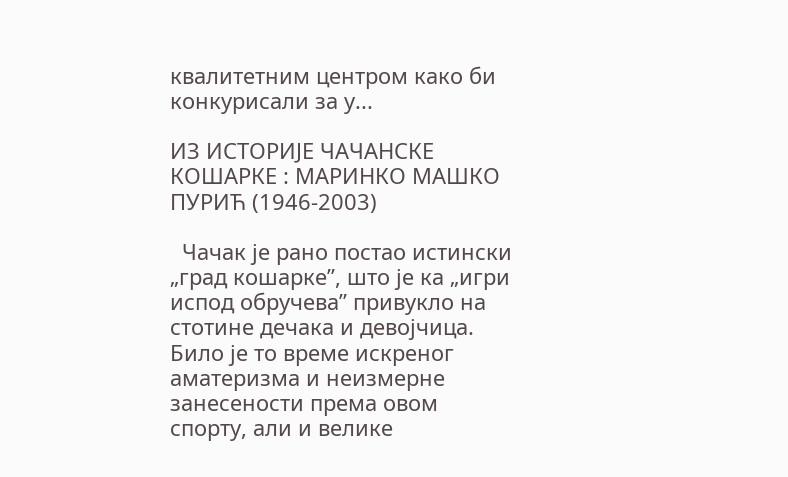квалитетним центром како би конкурисали за у...

ИЗ ИСТОРИЈЕ ЧАЧАНСКЕ КОШАРКЕ : МАРИНКО МАШКО ПУРИЋ (1946-2003)

  Чачак је рано постао истински „град кошарке”, што је ка „игри испод обручева” привукло на стотине дечака и девојчица. Било је то време искреног аматеризма и неизмерне занесености према овом спорту, али и велике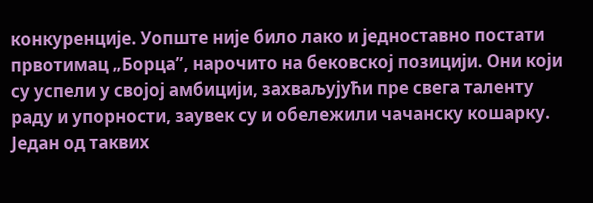конкуренције. Уопште није било лако и једноставно постати првотимац „Борца”, нарочито на бековској позицији. Они који су успели у својој амбицији, захваљујући пре свега таленту раду и упорности, заувек су и обележили чачанску кошарку. Један од таквих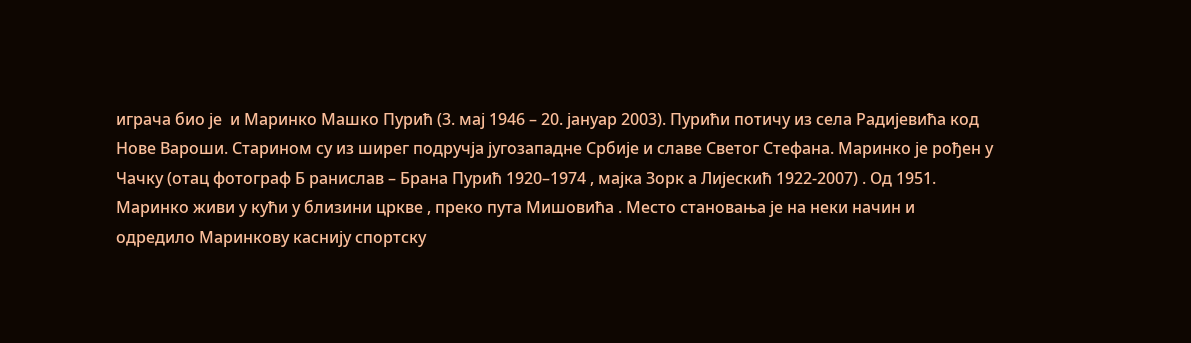играча био је  и Маринко Машко Пурић (3. мај 1946 – 20. јануар 2003). Пурићи потичу из села Радијевића код Нове Вароши. Старином су из ширег подручја југозападне Србије и славе Светог Стефана. Маринко је рођен у Чачку (отац фотограф Б ранислав – Брана Пурић 1920–1974 , мајка Зорк а Лијескић 1922-2007) . Од 1951. Маринко живи у кући у близини цркве , преко пута Мишовића . Место становања је на неки начин и одредило Маринкову каснију спортску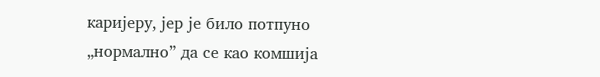каријеру, јер је било потпуно „нормално” да се као комшија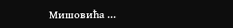Мишовића ...